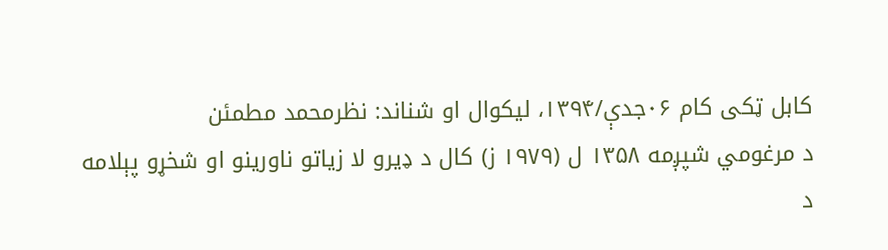کابل ټکی کام ۰۶جدې/۱۳۹۴، ليکوال او شناند: نظرمحمد مطمئن
د مرغومي شپږمه ۱۳۵۸ ل (۱۹۷۹ ز) کال د ډیرو لا زیاتو ناورینو او شخړو پېلامه
د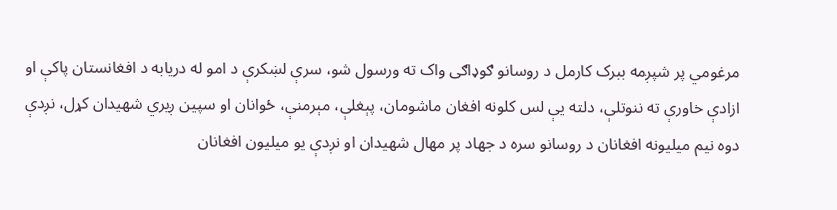مرغومي پر شپږمه ببرک کارمل د روسانو ګوډاګی واک ته ورسول شو، سرې لښکرې د امو له دریابه د افغانستان پاکې او ازادې خاورې ته ننوتلې، دلته يې لس کلونه افغان ماشومان، پېغلې، مېرمنې، ځوانان او سپين ږیري شهیدان کړل، نږدې دوه نیم میلیونه افغانان د روسانو سره د جهاد پر مهال شهیدان او نږدې یو میلیون افغانان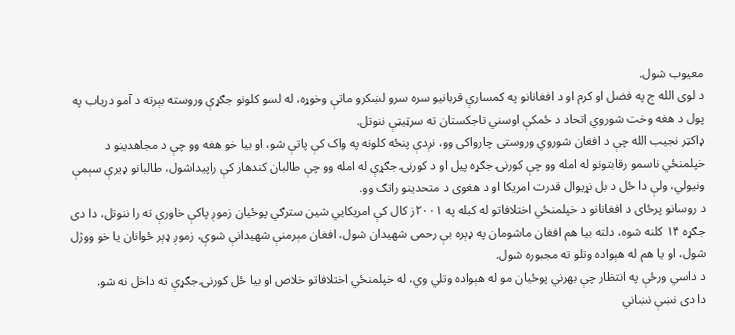معیوب شول.
د لوی الله ج په فضل او کرم او د افغانانو په کمسارې قربانیو سره سرو لښکرو ماتې وخوړه، له لسو کلونو جګړې وروسته بېرته د آمو دریاب په پول د هغه وخت شوروي اتحاد د ځمکې اوسني تاجکستان ته سرټيټې ننوتل.
ډاکټر نجیب الله چې د افغان شوروي وروستی چارواکی وو، نږدې پنځه کلونه په واک کې پاتې شو، او بیا خو هغه وو چې د مجاهدینو د خپلمنځي ناسمو رقابتونو له امله وو چې کورنۍ جګړه پیل او د کورنۍ جګړې له امله وو چې طالبان کندهار کې راپيداشول، طالبانو ډیرې سېمې ونیولي، ولې دا ځل د بل نړیوال قدرت امریکا او د هغوی د متحدینو راتګ وو.
د روسانو پرځای د افغانانو د خپلمنځي اختلافاتو له کبله په ۲۰۰۱ز کال کې امریکايي شین سترګي پوځیان زموږ پاکې خاورې ته را ننوتل، دا دی جګړه ۱۴ کلنه شوه، دلته بیا هم افغان ماشومان په ډېره بې رحمی شهیدان شول، افغان مېرمنې شهیدانې شوې، زموږ ډېر ځوانان یا خو ووژل شول، او یا هم له هېواده وتلو ته مجبوره شول.
د داسي ورځې په انتظار چې بهرني پوځیان مو له هېواده وتلي وي، له خپلمنځي اختلافاتو خلاص او بیا ځل کورنۍ جګړې ته داخل نه شو.
دا دی نښې نښاني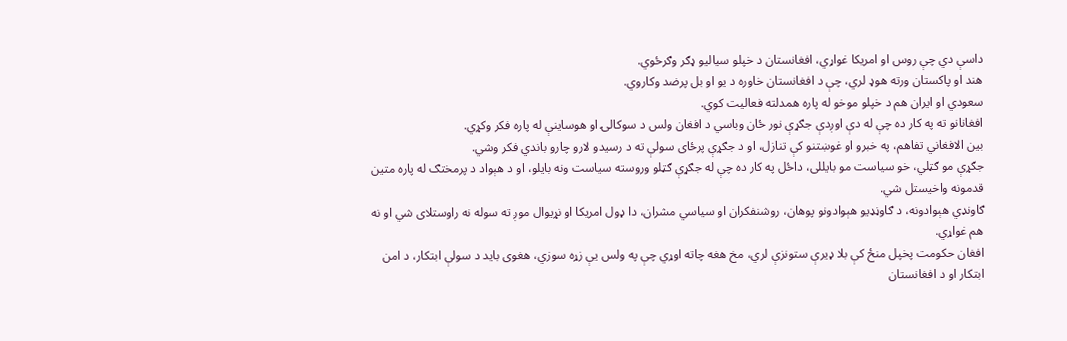داسې دي چې روس او امریکا غواړي، افغانستان د خپلو سیالیو ډګر وګرځوي.
هند او پاکستان ورته هوډ لري، چې د افغانستان خاوره د یو او بل پرضد وکاروي.
سعودي او ایران هم د خپلو موخو له پاره همدلته فعالیت کوي.
افغانانو ته په کار ده چې له دې اوږدې جګړې نور ځان وباسي د افغان ولس د سوکالۍ او هوساینې له پاره فکر وکړي.
بین الافغاني تفاهم، په خبرو او غوښتنو کې تنازل، او د جګړې پرځای سولې ته د رسیدو لارو چارو باندي فکر وشي.
جګړې مو ګټلي، خو سیاست مو بایللی، داځل په کار ده چې له جګړې ګټلو وروسته سیاست ونه بایلو، او د هېواد د پرمختګ له پاره متین قدمونه واخیستل شي.
ګاونډي هېوادونه، د ګاوڼډیو هېوادونو پوهان، روشنفکران او سیاسي مشران، دا ډول امریکا او نړیوال موږ ته سوله نه راوستلای شي او نه هم غواړي.
افغان حکومت پخپل منځ کې بلا ډیرې ستونزې لري، مخ هغه چاته اوړي چې په ولس يې زړه سوزي، هغوی باید د سولې ابتکار، د امن ابتکار او د افغانستان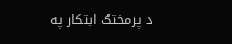د پرمختګ ابتکار په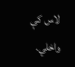لاس کې واخلي.